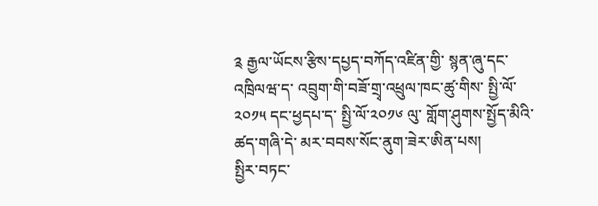༉ རྒྱལ་ཡོངས་རྩིས་དཔྱད་བཀོད་འཛིན་གྱི་ སྙན་ཞུ་དང་འཁྲིལཝ་ད་ འབྲུག་གི་བཟོ་གྲྭ་འཕྲུལ་ཁང་ཚུ་གིས་ སྤྱི་ལོ་༢༠༡༥ དང་ཕྱདཔ་ད་ སྤྱི་ལོ་༢༠༡༦ ལུ་ གློག་ཤུགས་སྤྱོད་མིའི་ ཚད་གཞི་དེ་ མར་བབས་སོང་ནུག་ཟེར་ཨིན་པས།
སྤྱིར་བཏང་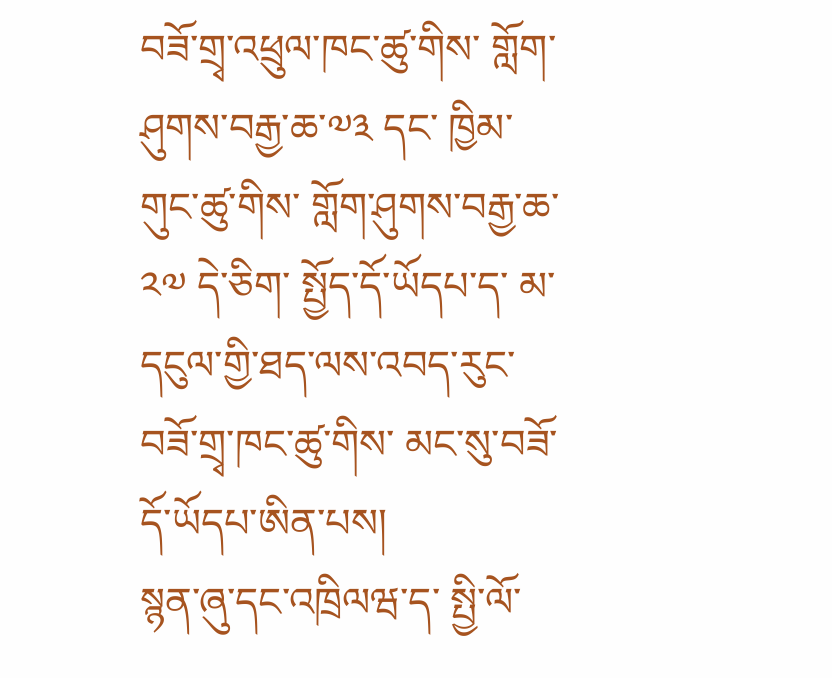བཟོ་གྲྭ་འཕྲུལ་ཁང་ཚུ་གིས་ གློག་ཤུགས་བརྒྱ་ཆ་༧༣ དང་ ཁྱིམ་གུང་ཚུ་གིས་ གློག་ཤུགས་བརྒྱ་ཆ་༢༧ དེ་ཅིག་ སྤྱོད་དོ་ཡོདཔ་ད་ མ་དངུལ་གྱི་ཐད་ལས་འབད་རུང་ བཟོ་གྲྭ་ཁང་ཚུ་གིས་ མང་སུ་བཟོ་དོ་ཡོདཔ་ཨིན་པས།
སྙན་ཞུ་དང་འཁྲིལཝ་ད་ སྤྱི་ལོ་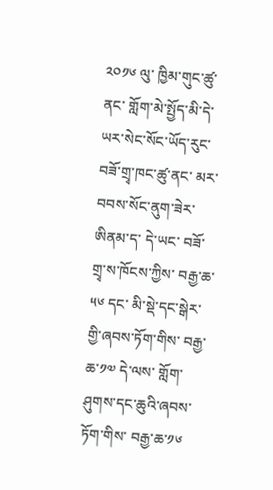༢༠༡༦ ལུ་ ཁྱིམ་གུང་ཚུ་ནང་ གློག་མེ་སྤྱོད་མི་དེ་ ཡར་སེང་སོང་ཡོད་རུང་ བཟོ་གྲྭ་ཁང་ཚུ་ནང་ མར་བབས་སོང་ནུག་ཟེར་ཨིནམ་ད་ དེ་ཡང་ བཟོ་གྲྭ་ས་ཁོངས་ཀྱིས་ བརྒྱ་ཆ་༥༦ དང་ མི་སྡེ་དང་སྒེར་གྱི་ཞབས་ཏོག་གིས་ བརྒྱ་ཆ་༡༧ དེ་ལས་ གློག་ཤུགས་དང་ཆུའི་ཞབས་ཏོག་གིས་ བརྒྱ་ཆ་༡༦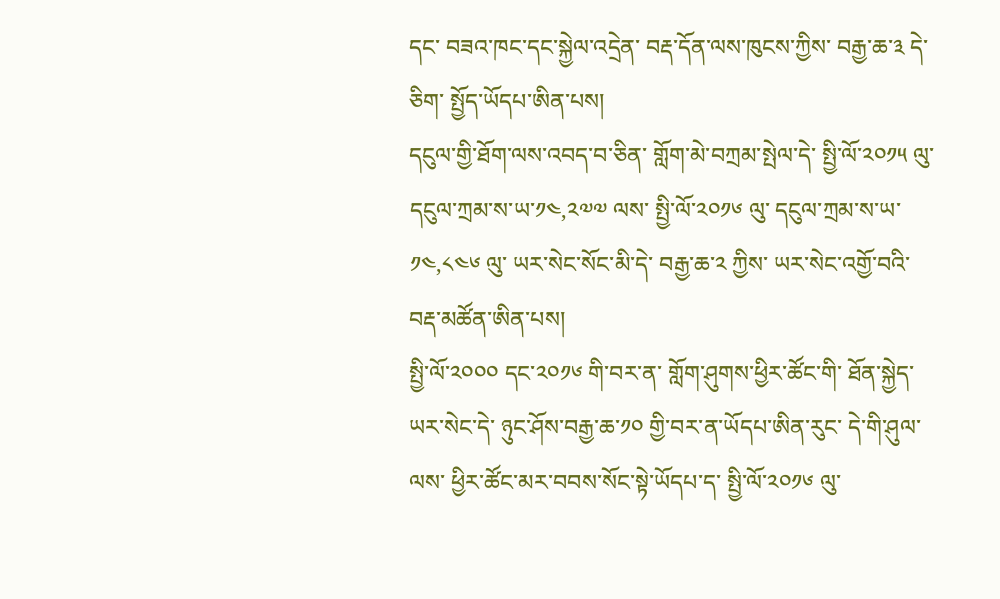དང་ བཟའ་ཁང་དང་སྐྱེལ་འདྲེན་ བརྡ་དོན་ལས་ཁུངས་ཀྱིས་ བརྒྱ་ཆ་༣ དེ་ཅིག་ སྤྱོད་ཡོདཔ་ཨིན་པས།
དངུལ་གྱི་ཐོག་ལས་འབད་བ་ཅིན་ གློག་མེ་བཀྲམ་སྤེལ་དེ་ སྤྱི་ལོ་༢༠༡༥ ལུ་ དངུལ་ཀྲམ་ས་ཡ་༡༤,༢༧༧ ལས་ སྤྱི་ལོ་༢༠༡༦ ལུ་ དངུལ་ཀྲམ་ས་ཡ་༡༤,༨༤༦ ལུ་ ཡར་སེང་སོང་མི་དེ་ བརྒྱ་ཆ་༢ ཀྱིས་ ཡར་སེང་འགྱོ་བའི་ བརྡ་མཚོན་ཨིན་པས།
སྤྱི་ལོ་༢༠༠༠ དང་༢༠༡༦ གི་བར་ན་ གློག་ཤུགས་ཕྱིར་ཚོང་གི་ ཐོན་སྐྱེད་ཡར་སེང་དེ་ ཉུང་ཤོས་བརྒྱ་ཆ་༡༠ གྱི་བར་ན་ཡོདཔ་ཨིན་རུང་ དེ་གི་ཤུལ་ལས་ ཕྱིར་ཚོང་མར་བབས་སོང་སྟེ་ཡོདཔ་ད་ སྤྱི་ལོ་༢༠༡༦ ལུ་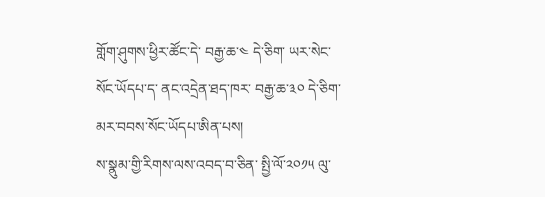གློག་ཤུགས་ཕྱིར་ཚོང་དེ་ བརྒྱ་ཆ་༤ དེ་ཅིག་ ཡར་སེང་སོང་ཡོདཔ་ད་ ནང་འདྲེན་ཐད་ཁར་ བརྒྱ་ཆ་༣༠ དེ་ཅིག་ མར་བབས་སོང་ཡོདཔ་ཨིན་པས།
ས་སྣུམ་གྱི་རིགས་ལས་འབད་བ་ཅིན་ སྤྱི་ལོ་༢༠༡༥ ལུ་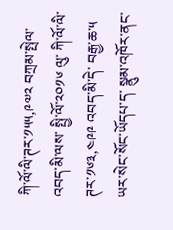ཀི་ལོ་ལི་ཊར་༡༥༥,༩༧༢ བཀྲམ་སྤེལ་འབད་མི་ལས་ སྤྱི་ལོ་༢༠༡༦ ལུ་ ཀི་ལོ་ལི་ཊར་༡༦༣,༤༩༩ འབད་མི་དེ་ བརྒྱ་ཆ་༥ ཡར་སེང་སོང་ཡོདཔ་ད་ སྣུམ་འཁོར་ནང་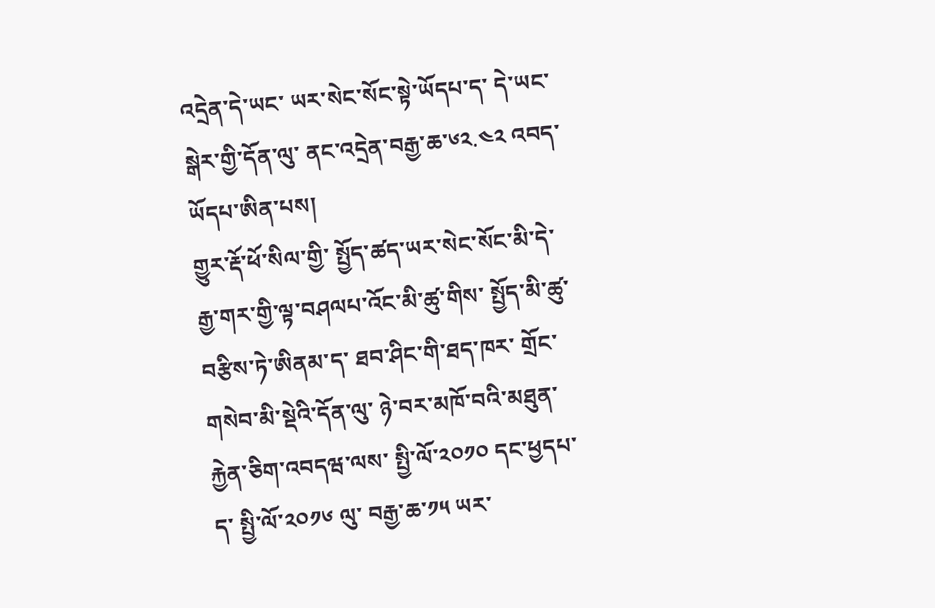འདྲེན་དེ་ཡང་ ཡར་སེང་སོང་སྟེ་ཡོདཔ་ད་ དེ་ཡང་ སྒེར་གྱི་དོན་ལུ་ ནང་འདྲེན་བརྒྱ་ཆ་༦༢.༤༢ འབད་ཡོདཔ་ཨིན་པས།
གྱུར་རྡོ་ཕོ་སིལ་གྱི་ སྤྱོད་ཚད་ཡར་སེང་སོང་མི་དེ་ རྒྱ་གར་གྱི་ལྟ་བཤལཔ་འོང་མི་ཚུ་གིས་ སྤྱོད་མི་ཚུ་བརྩིས་ཏེ་ཨིནམ་ད་ ཐབ་ཤིང་གི་ཐད་ཁར་ གྲོང་གསེབ་མི་སྡེའི་དོན་ལུ་ ཉེ་བར་མཁོ་བའི་མཐུན་རྐྱེན་ཅིག་འབདཝ་ལས་ སྤྱི་ལོ་༢༠༡༠ དང་ཕྱདཔ་ད་ སྤྱི་ལོ་༢༠༡༦ ལུ་ བརྒྱ་ཆ་༡༥ ཡར་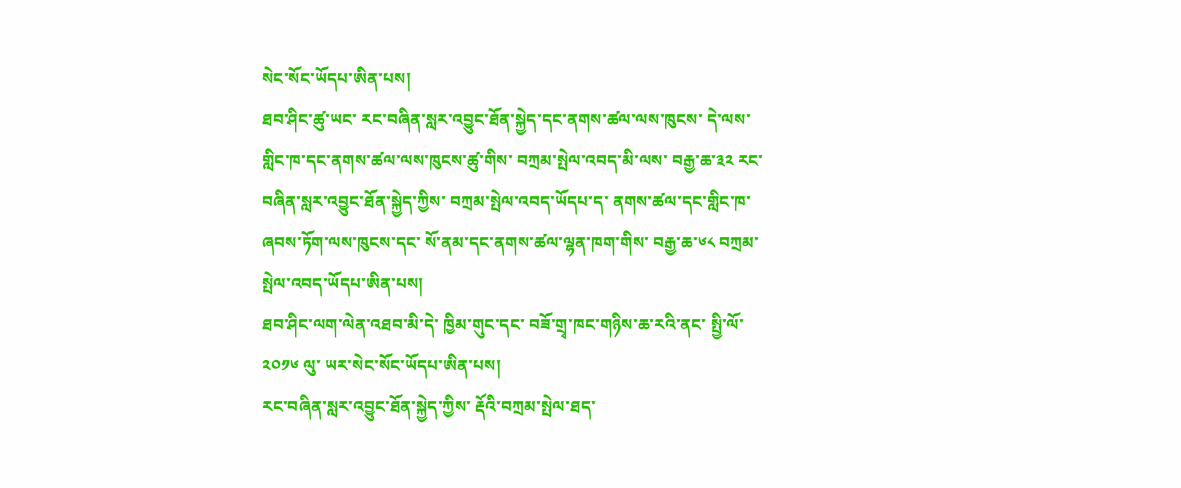སེང་སོང་ཡོདཔ་ཨིན་པས།
ཐབ་ཤིང་ཚུ་ཡང་ རང་བཞིན་སླར་འབྱུང་ཐོན་སྐྱེད་དང་ནགས་ཚལ་ལས་ཁུངས་ དེ་ལས་ གླིང་ཁ་དང་ནགས་ཚལ་ལས་ཁུངས་ཚུ་གིས་ བཀྲམ་སྤེལ་འབད་མི་ལས་ བརྒྱ་ཆ་༣༢ རང་བཞིན་སླར་འབྱུང་ཐོན་སྐྱེད་ཀྱིས་ བཀྲམ་སྤེལ་འབད་ཡོདཔ་ད་ ནགས་ཚལ་དང་གླིང་ཁ་ཞབས་ཏོག་ལས་ཁུངས་དང་ སོ་ནམ་དང་ནགས་ཚལ་ལྷན་ཁག་གིས་ བརྒྱ་ཆ་༦༨ བཀྲམ་སྤེལ་འབད་ཡོདཔ་ཨིན་པས།
ཐབ་ཤིང་ལག་ལེན་འཐབ་མི་དེ་ ཁྱིམ་གུང་དང་ བཟོ་གྲྭ་ཁང་གཉིས་ཆ་རའི་ནང་ སྤྱི་ལོ་༢༠༡༦ ལུ་ ཡར་སེང་སོང་ཡོདཔ་ཨིན་པས།
རང་བཞིན་སླར་འབྱུང་ཐོན་སྐྱེད་ཀྱིས་ རྡོའི་བཀྲམ་སྤེལ་ཐད་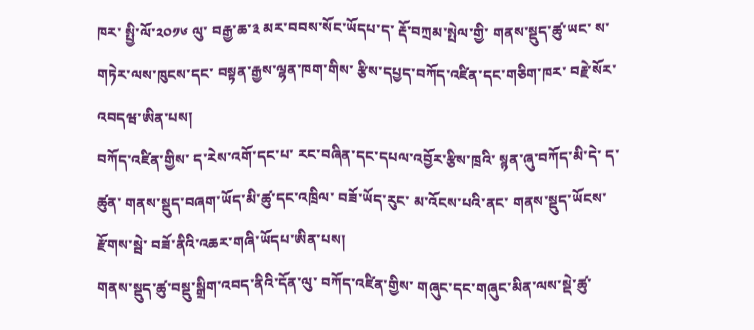ཁར་ སྤྱི་ལོ་༢༠༡༦ ལུ་ བརྒྱ་ཆ་༣ མར་བབས་སོང་ཡོདཔ་ད་ རྡོ་བཀྲམ་སྤེལ་གྱི་ གནས་སྡུད་ཚུ་ཡང་ ས་གཏེར་ལས་ཁུངས་དང་ བསྟན་རྒྱས་ལྷན་ཁག་གིས་ རྩིས་དཔྱད་བཀོད་འཛིན་དང་གཅིག་ཁར་ བརྗེ་སོར་འབདཝ་ཨིན་པས།
བཀོད་འཛིན་གྱིས་ ད་རེས་འགོ་དང་པ་ རང་བཞིན་དང་དཔལ་འབྱོར་རྩིས་ཁྲའི་ སྙན་ཞུ་བཀོད་མི་དེ་ ད་ཚུན་ གནས་སྡུད་བཞག་ཡོད་མི་ཚུ་དང་འཁྲིལ་ བཟོ་ཡོད་རུང་ མ་འོངས་པའི་ནང་ གནས་སྡུད་ཡོངས་རྫོགས་སྦེ་ བཟོ་ནིའི་འཆར་གཞི་ཡོདཔ་ཨིན་པས།
གནས་སྡུད་ཚུ་བསྡུ་སྒྲིག་འབད་ནིའི་དོན་ལུ་ བཀོད་འཛིན་གྱིས་ གཞུང་དང་གཞུང་མིན་ལས་སྡེ་ཚུ་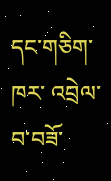དང་གཅིག་ཁར་ འབྲེལ་བ་བཟོ་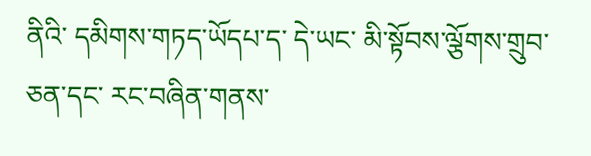ནིའི་ དམིགས་གཏད་ཡོདཔ་ད་ དེ་ཡང་ མི་སྟོབས་ལྕོགས་གྲུབ་ཅན་དང་ རང་བཞིན་གནས་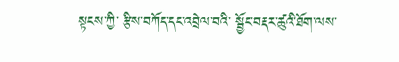སྟངས་ཀྱི་ རྩིས་བཀོད་དང་འབྲེལ་བའི་ སྦྱོང་བརྡར་ཚུའི་ཐོག་ལས་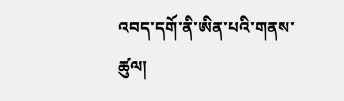འབད་དགོ་ནི་ཨིན་པའི་གནས་ཚུལ།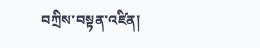བཀྲིས་བསྟན་འཛིན།